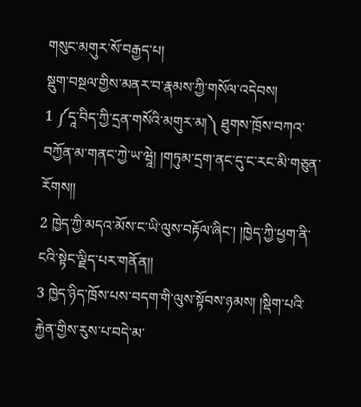གསུང་མགུར་སོ་བརྒྱད་པ།
སྡུག་བསྔལ་གྱིས་མནར་བ་རྣམས་ཀྱི་གསོལ་འདེབས།
1 ༼དཱ་བིད་ཀྱི་དྲན་གསོའི་མགུར་མ།༽ ཐུགས་ཁྲོས་བཀའ་བཀྱོན་མ་གནང་ཀྱེ་ཡ་ཝཱེ། །གཏུམ་དྲག་ནང་དུ་ང་རང་མི་གཅུན་རོགས།།
2 ཁྱེད་ཀྱི་མདའ་མོས་ང་ཡི་ལུས་བརྟོལ་ཞིང་། །ཁྱེད་ཀྱི་ཕྱག་ནི་ངའི་སྟེང་ལྗིད་པར་གནོན།།
3 ཁྱེད་ཉིད་ཁྲོས་པས་བདག་གི་ལུས་སྟོབས་ཉམས། །སྡིག་པའི་རྐྱེན་གྱིས་རུས་པ་བདེ་མ་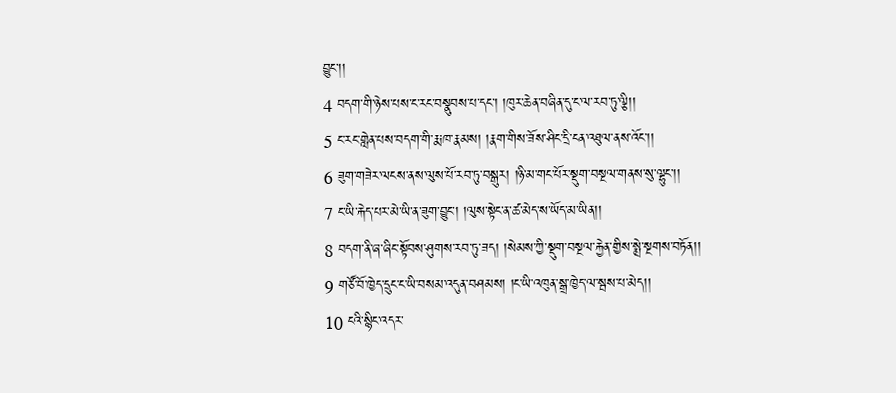བྱུང་།།
4 བདག་གི་ཉེས་པས་ང་རང་བསྣུབས་པ་དང་། །ཁུར་ཆེན་བཞིན་དུ་ང་ལ་རབ་ཏུ་ལྕི།།
5 ང་རང་གླེན་པས་བདག་གི་རྨ་ཁ་རྣམས། །རྣག་གིས་ཟོས་ཤིང་དྲི་ངན་འཐུལ་ནས་འོང་།།
6 ཟུག་གཟེར་ལངས་ནས་ལུས་པོ་རབ་ཏུ་བསྒུར། །ཉི་མ་གང་པོར་སྡུག་བསྔལ་གནས་སུ་ལྷུང་།།
7 ང་ཡི་རྐེད་པར་མེ་ཡི་ན་ཟུག་བྱུང་། །ལུས་སྟེང་ན་ཚ་མེད་ས་ཡོད་མ་ཡིན།།
8 བདག་ནི་ཞ་ཞིང་སྟོབས་ཤུགས་རབ་ཏུ་ཟད། །སེམས་ཀྱི་སྡུག་བསྔལ་རྐྱེན་གྱིས་སྨྲེ་སྔགས་བཏོན།།
9 གཙོ་བོ་ཁྱེད་དྲུང་ང་ཡི་བསམ་འདུན་བཤམས། །ང་ཡི་འཁུན་སྒྲ་ཁྱེད་ལ་སྦས་པ་མེད།།
10 ངའི་སྙིང་འདར་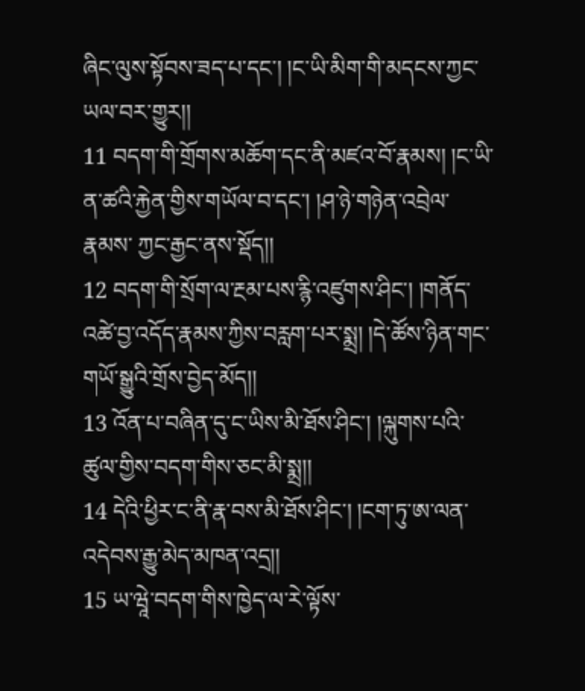ཞིང་ལུས་སྟོབས་ཟད་པ་དང་། །ང་ཡི་མིག་གི་མདངས་ཀྱང་ཡལ་བར་གྱུར།།
11 བདག་གི་གྲོགས་མཆོག་དང་ནི་མཛའ་བོ་རྣམས། །ང་ཡི་ན་ཚའི་རྐྱེན་གྱིས་གཡོལ་བ་དང་། །ཤ་ཉེ་གཉེན་འབྲེལ་རྣམས་ ཀྱང་རྒྱང་ནས་སྡོད།།
12 བདག་གི་སྲོག་ལ་རྔམ་པས་རྙི་འཛུགས་ཤིང་། །གནོད་འཚེ་བྱ་འདོད་རྣམས་ཀྱིས་བརླག་པར་སྨྲ། །དེ་ཚོས་ཉིན་གང་གཡོ་སྒྱུའི་གྲོས་བྱེད་མོད།།
13 འོན་པ་བཞིན་དུ་ང་ཡིས་མི་ཐོས་ཤིང་། །ལྐུགས་པའི་ཚུལ་གྱིས་བདག་གིས་ཅང་མི་སྨྲ།།
14 དེའི་ཕྱིར་ང་ནི་རྣ་བས་མི་ཐོས་ཤིང་། །ངག་ཏུ་ཨ་ལན་འདེབས་རྒྱུ་མེད་མཁན་འདྲ།།
15 ཡ་ཝཱེ་བདག་གིས་ཁྱེད་ལ་རེ་ལྟོས་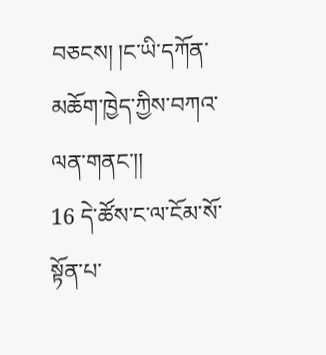བཅངས། །ང་ཡི་དཀོན་མཆོག་ཁྱེད་ཀྱིས་བཀའ་ལན་གནང་།།
16 དེ་ཚོས་ང་ལ་ངོམ་སོ་སྟོན་པ་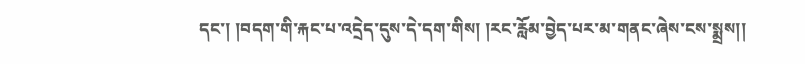དང་། །བདག་གི་རྐང་པ་འདྲེད་དུས་དེ་དག་གིས། །རང་རློམ་བྱེད་པར་མ་གནང་ཞེས་ངས་སྨྲས།།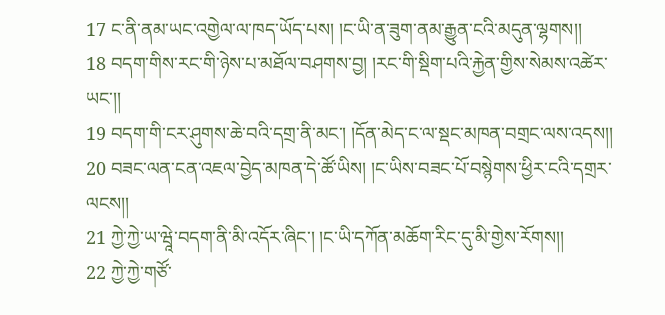17 ང་ནི་ནམ་ཡང་འགྱེལ་ལ་ཁད་ཡོད་པས། །ང་ཡི་ན་ཟུག་ནམ་རྒྱུན་ངའི་མདུན་ལྷགས།།
18 བདག་གིས་རང་གི་ཉེས་པ་མཐོལ་བཤགས་བྱ། །རང་གི་སྡིག་པའི་རྐྱེན་གྱིས་སེམས་འཚེར་ཡང་།།
19 བདག་གི་ངར་ཤུགས་ཆེ་བའི་དགྲ་ནི་མང་། །དོན་མེད་ང་ལ་སྡང་མཁན་བགྲང་ལས་འདས།།
20 བཟང་ལན་ངན་འཇལ་བྱེད་མཁན་དེ་ཚོ་ཡིས། །ང་ཡིས་བཟང་པོ་བསྙེགས་ཕྱིར་ངའི་དགྲར་ལངས།།
21 ཀྱེ་ཀྱེ་ཡ་ཝཱེ་བདག་ནི་མི་འདོར་ཞིང་། །ང་ཡི་དཀོན་མཆོག་རིང་དུ་མི་གྱེས་རོགས།།
22 ཀྱེ་ཀྱེ་གཙོ་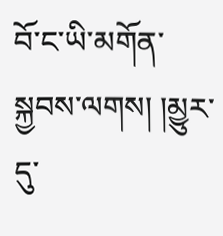བོ་ང་ཡི་མགོན་སྐྱབས་ལགས། །མྱུར་དུ་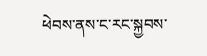ཕེབས་ནས་ང་རང་སྐྱབས་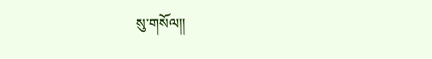སུ་གསོལ།།